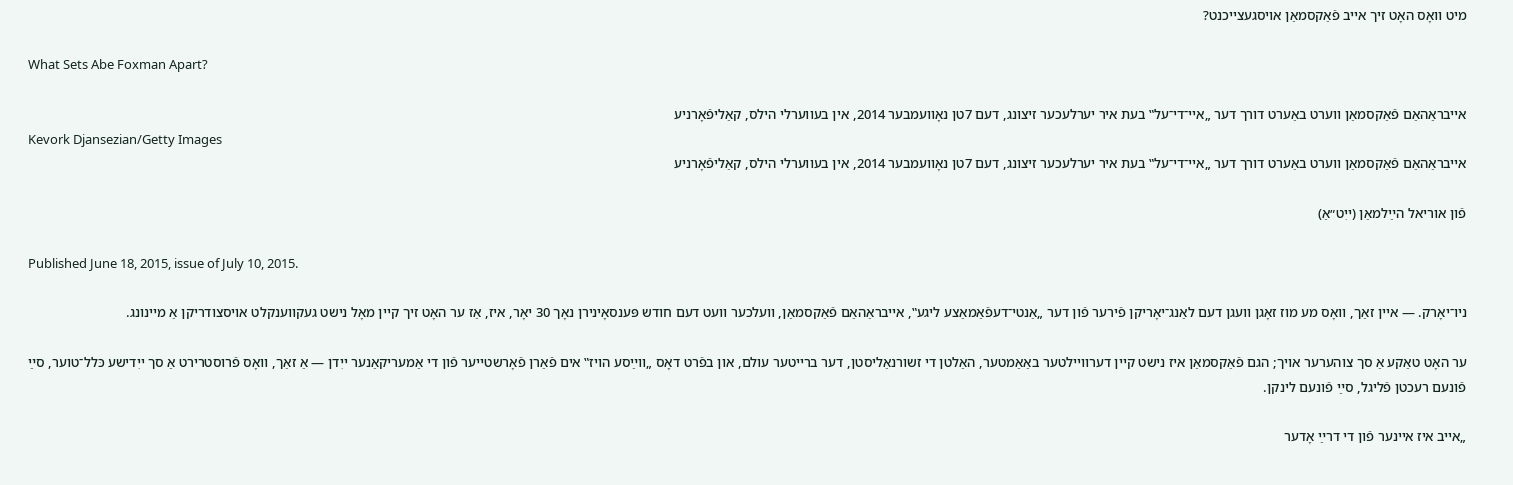מיט וואָס האָט זיך אייב פֿאַקסמאַן אויסגעצייכנט?

What Sets Abe Foxman Apart?

אייבראַהאַם פֿאַקסמאַן ווערט באַערט דורך דער „איי־די־על‟ בעת איר יערלעכער זיצונג, דעם 7טן נאָוועמבער 2014, אין בעווערלי הילס, קאַליפֿאָרניע
Kevork Djansezian/Getty Images
אייבראַהאַם פֿאַקסמאַן ווערט באַערט דורך דער „איי־די־על‟ בעת איר יערלעכער זיצונג, דעם 7טן נאָוועמבער 2014, אין בעווערלי הילס, קאַליפֿאָרניע

פֿון אוריאל הײַלמאַן (ייִט״אַ)

Published June 18, 2015, issue of July 10, 2015.

ניו־יאָרק. — איין זאַך, וואָס מע מוז זאָגן וועגן דעם לאַנג־יאָריקן פֿירער פֿון דער „אַנטי־דעפֿאַמאַצע ליגע‟, אייבראַהאַם פֿאַקסמאַן, וועלכער וועט דעם חודש פּענסאָינירן נאָך 30 יאָר, איז, אַז ער האָט זיך קיין מאָל נישט געקווענקלט אויסצודריקן אַ מיינונג.

ער האָט טאַקע אַ סך צוהערער אויך; הגם פֿאַקסמאַן איז נישט קיין דערוויילטער באַאַמטער, האַלטן די זשורנאַליסטן, דער ברייטער עולם, און בפֿרט דאָס „ווײַסע הויז‟ אים פֿאַרן פֿאָרשטייער פֿון די אַמעריקאַנער ייִדן — אַ זאַך, וואָס פֿרוסטרירט אַ סך ייִדישע כּלל־טוער, סײַ פֿונעם רעכטן פֿליגל, סײַ פֿונעם לינקן.

„אייב איז איינער פֿון די דרײַ אָדער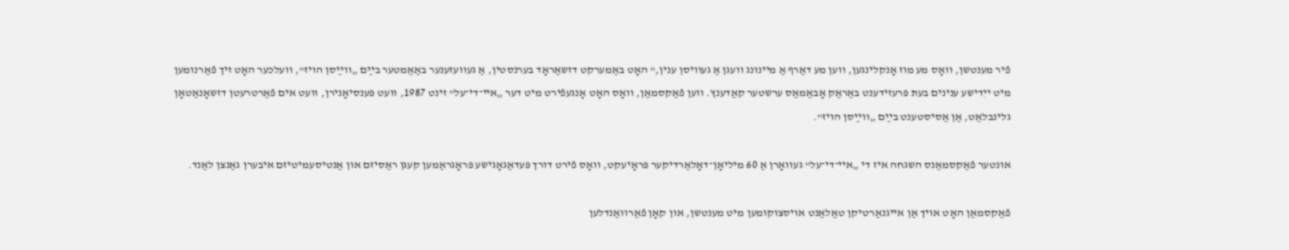פֿיר מענטשן, וואָס מע מוז אָנקלינגען, ווען מע דאַרף אַ מיינונג וועגן אַ געוויסן ענין,‟ האָט באַמערקט דזשאַראָד בערנסטין, אַ געוועזענער באַאַמטער בײַם „ווײַסן הויז‟, וועלכער האָט זיך פֿאַרנומען מיט ייִדישע ענינים בעת פּרעזידענט באַראַק אָבאַמאַס ערשטער קאַדענץ. ווען פֿאַקסמאַן, וואָס האָט אָנגעפֿירט מיט דער „איי־די־על‟ זינט 1987, וועט פּענסיאָנירן, וועט אים פֿאַרטרעטן דזשאָנאַטאָן גלינבלאַט, אַן אַסיסטענט בײַם „ווײַסן הויז‟.

אונטער פֿאַקסמאַנס השגחה איז די „איי־די־על‟ געוואָרן אַ 60 מיליאָן־דאָלאַרדיקער פּראָיעקט, וואָס פֿירט דורך פּעדאַגאָגישע פּראָגראַמען קעגן ראַסיזם און אַנטיסעמיטיזם איבערן גאַנצן לאַנד.

פֿאַקסמאַן האָט אויך אַן אייגנאַרטיקן טאַלאַנט אויסצוקומען מיט מענטשן, און קאָן פֿאַרוואַנדלען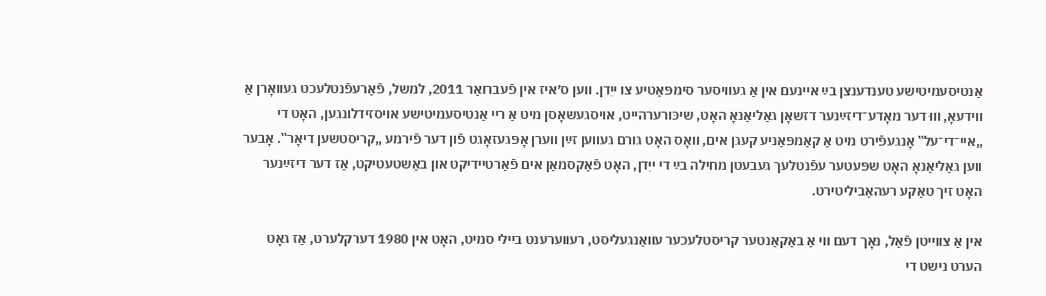אַנטיסעמיטישע טענדענצן בײַ איינעם אין אַ געוויסער סימפּאַטיע צו ייִדן. ווען ס׳איז אין פֿעברואַר 2011, למשל, פֿאַרעפֿנטלעכט געוואָרן אַ ווידעאָ, וווּ דער מאָדע־דיזײַנער דזשאָן גאַליאַנאָ האָט, שיכּורערהייט, אויסגעשאָסן מיט אַ ריי אַנטיסעמיטישע אויסזידלונגען, האָט די „איי־די־על‟ אָנגעפֿירט מיט אַ קאַמפּאַניע קעגן אים, וואָס האָט גורם געווען זײַן ווערן אָפּגעזאָגט פֿון דער פֿירמע „קריסטשען דיאָר‟. אָבער ווען גאַליאַנאָ האָט שפּעטער עפֿנטלעך געבעטן מחילה בײַ די ייִדן, האָט פֿאַקסמאַן אים פֿאַרטיידיקט און באַשטעטיקט, אַז דער דיזײַנער האָט זיך טאַקע רעהאַביליטירט.

אין אַ צווייטן פֿאַל, נאָך דעם ווי אַ באַקאַנטער קריסטלעכער עוואַנגעליסט, רעווערענט ביילי סמיט, האָט אין 1980 דערקלערט, אַז גאָט הערט נישט די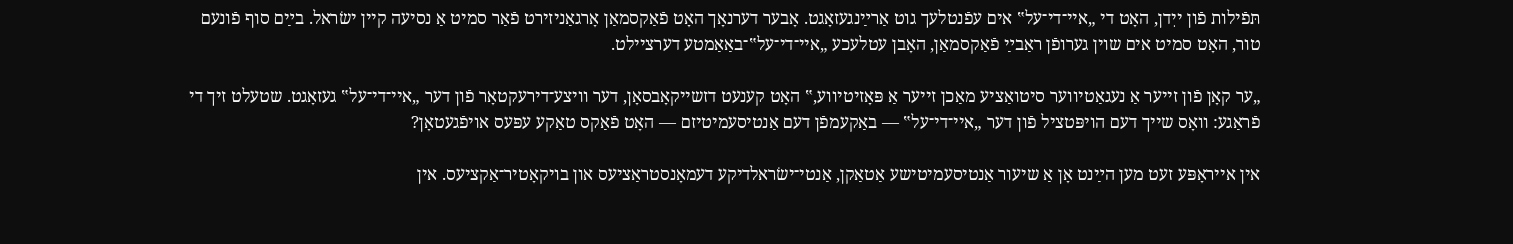תּפֿילות פֿון ייִדן, האָט די „איי־די־על‟ אים עפֿנטלעך גוט אַרײַנגעזאָגט. אָבער דערנאָך האָט פֿאַקסמאַן אָרגאַניזירט פֿאַר סמיט אַ נסיעה קיין ישׂראל. בײַם סוף פֿונעם טור, האָט סמיט אים שוין גערופֿן ראַבײַ פֿאַקסמאַן, האָבן עטלעכע „איי־די־על‟־באַאַמטע דערציילט.

„ער קאָן פֿון זייער אַ נעגאַטיווער סיטואַציע מאַכן זייער אַ פּאָזיטיווע,‟ האָט קענעט דזשייקאָבסאָן, דער וויצע־דירעקטאָר פֿון דער „איי־די־על‟ געזאָגט. שטעלט זיך די פֿראַגע: וואָס שייך דעם הויפּטציל פֿון דער „איי־די־על‟ — באַקעמפֿן דעם אַנטיסעמיטיזם — האָט פֿאַקס טאַקע עפּעס אויפֿגעטאָן?

אין אייראָפּע זעט מען הײַנט אָן אַ שיעור אַנטיסעמיטישע אַטאַקן, אַנטי־ישׂראלדיקע דעמאָנסטראַציעס און בויקאָטיר־אַקציעס. אין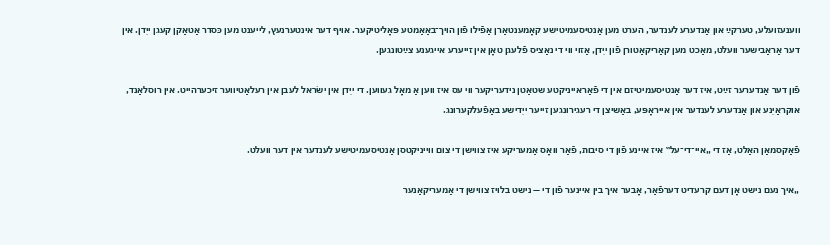ווענעזועלע, טערקײַ און אַנדערע לענדער, הערט מען אַנטיסעמיטישע קאָמענטאַרן אַפֿילו פֿון הויך־באַאַמטע פּאָליטיקער. אויף דער אינטערנעץ, לייענט מען כּסדר אַטאַקן קעגן ייִדן. אין דער אַראַבישער וועלט, מאַכט מען קאַריקאַטורן פֿון ייִדן, אַזוי ווי די נאַציס פֿלעגן טאָן אין זייערע אייגענע צײַטונגען.

פֿון דער אַנדערער זײַט, איז דער אַנטיסעמיטיזם אין די פֿאַראייניקטע שטאַטן נידעריקער ווי עס איז ווען אַ מאָל געווען. די ייִדן אין ישׂראל לעבן אין רעלאַטיווער זיכערהייט. אין רוסלאַנד, אוקראַיִנע און אַנדערע לענדער אין אייראָפּע, באַשיצן די רעגירונגען זייער ייִדישע באַפֿעלקערונג.

פֿאַקסמאַן האַלט, אַז די „איי־די־על‟ איז איינע פֿון די סיבות, פֿאַר וואָס אַמעריקע איז צווישן די צום ווייניקטסן אַנטיסעמיטישע לענדער אין דער וועלט.

„איך נעם נישט אָן דעם קרעדיט דערפֿאַר, אָבער איך בין איינער פֿון די — נישט בלויז צווישן די אַמעריקאַנער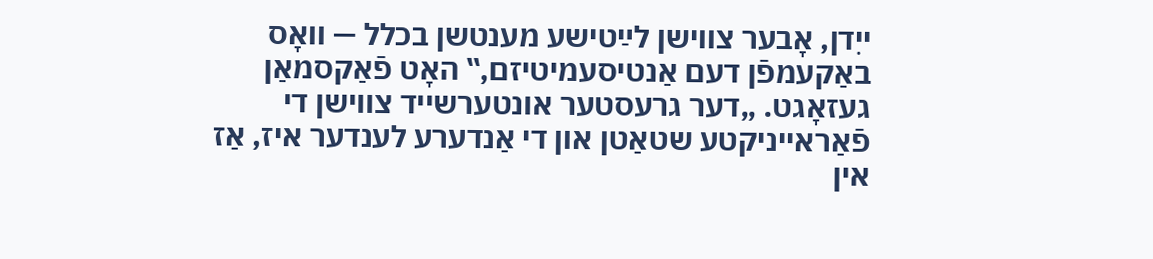ייִדן, אָבער צווישן לײַטישע מענטשן בכלל — וואָס באַקעמפֿן דעם אַנטיסעמיטיזם,‟ האָט פֿאַקסמאַן געזאָגט. „דער גרעסטער אונטערשייד צווישן די פֿאַראייניקטע שטאַטן און די אַנדערע לענדער איז, אַז אין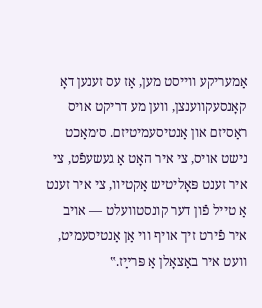אַמעריקע ווייסט מען, אַז עס זענען דאָ קאָנסעקווענצן, ווען מע דריקט אויס ראַסיזם און אַנטיסעמיטיזם. ס׳מאַכט נישט אויס, צי איר האָט אַ געשעפֿט, צי איר זענט פּאָליטיש אַקטיוו, צי איר זענט אַ טייל פֿון דער קונסטוועלט — אויב איר פֿירט זיך אויף ווי אַן אַנטיסעמיט, וועט איר באַצאָלן אַ פּרײַז.‟